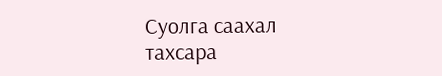Суолга саахал тахсара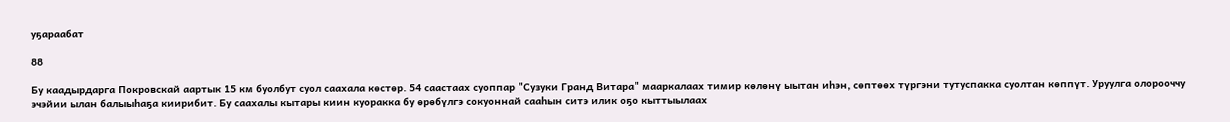уҕараабат

88

Бу каадырдарга Покровскай аартык 15 км буолбут суол саахала көстөр. 54 саастаах суоппар "Сузуки Гранд Витара" мааркалаах тимир көлөнү ыытан иһэн, сөптөөх түргэни тутуспакка суолтан көппүт. Уруулга олорооччу эчэйии ылан балыыһаҕа киирибит. Бу саахалы кытары киин куоракка бу өрөбүлгэ сокуоннай сааһын ситэ илик оҕо кыттыылаах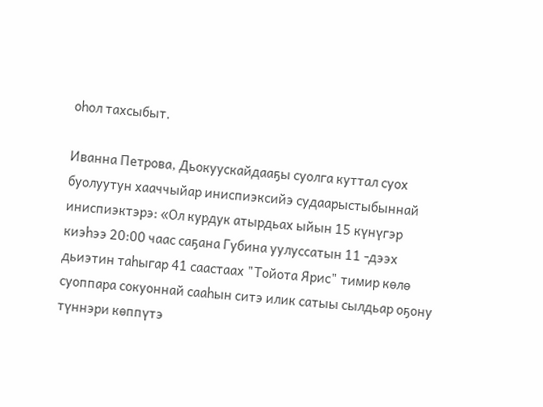оһол тахсыбыт.

Иванна Петрова, Дьокуускайдааҕы суолга куттал суох буолуутун хааччыйар иниспиэксийэ судаарыстыбыннай иниспиэктэрэ: «Ол курдук атырдьах ыйын 15 күнүгэр киэһээ 20:00 чаас саҕана Губина уулуссатын 11 -дээх дьиэтин таһыгар 41 саастаах "Тойота Ярис" тимир көлө суоппара сокуоннай сааһын ситэ илик сатыы сылдьар оҕону түннэри көппүтэ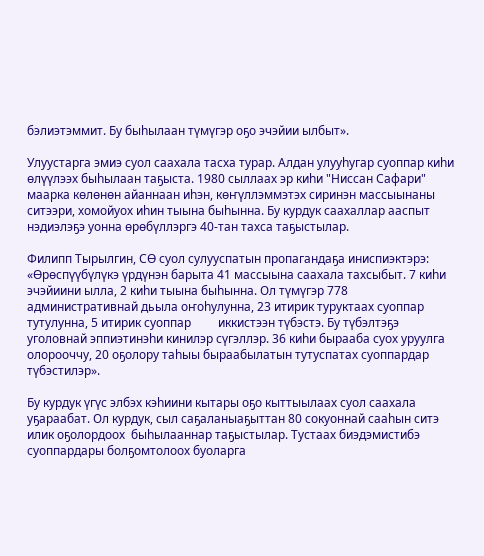бэлиэтэммит. Бу быһылаан түмүгэр оҕо эчэйии ылбыт».

Улуустарга эмиэ суол саахала тасха турар. Алдан улууһугар суоппар киһи өлүүлээх быһылаан таҕыста. 1980 сыллаах эр киһи "Ниссан Сафари" маарка көлөнөн айаннаан иһэн, көҥүллэммэтэх сиринэн массыынаны ситээри, хомойуох иһин тыына быһынна. Бу курдук саахаллар ааспыт нэдиэлэҕэ уонна өрөбүллэргэ 40-тан тахса таҕыстылар.

Филипп Тырылгин, СӨ суол сулууспатын пропагандаҕа иниспиэктэрэ: «Өрөспүүбүлүкэ үрдүнэн барыта 41 массыына саахала тахсыбыт. 7 киһи эчэйиини ылла, 2 киһи тыына быһынна. Ол түмүгэр 778 административнай дьыла оҥоһулунна, 23 итирик туруктаах суоппар тутулунна, 5 итирик суоппар         иккистээн түбэстэ. Бу түбэлтэҕэ уголовнай эппиэтинэһи кинилэр сүгэллэр. 36 киһи бырааба суох уруулга олорооччу, 20 оҕолору таһыы быраабылатын тутуспатах суоппардар түбэстилэр».

Бу курдук үгүс элбэх кэһиини кытары оҕо кыттыылаах суол саахала уҕараабат. Ол курдук, сыл саҕаланыаҕыттан 80 сокуоннай сааһын ситэ илик оҕолордоох  быһылааннар таҕыстылар. Тустаах биэдэмистибэ суоппардары болҕомтолоох буоларга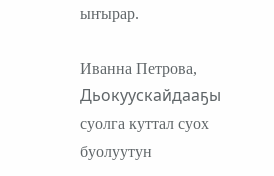ыҥырар.

Иванна Петрова, Дьокуускайдааҕы суолга куттал суох буолуутун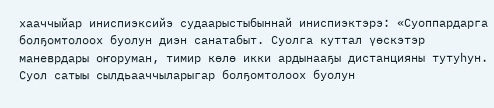хааччыйар иниспиэксийэ судаарыстыбыннай иниспиэктэрэ: «Суоппардарга болҕомтолоох буолун диэн санатабыт. Суолга куттал үөскэтэр маневрдары оҥоруман, тимир көлө икки ардынааҕы дистанцияны тутуһун. Суол сатыы сылдьааччыларыгар болҕомтолоох буолун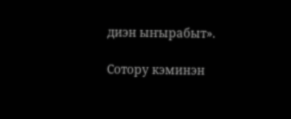диэн ыҥырабыт».

Сотору кэминэн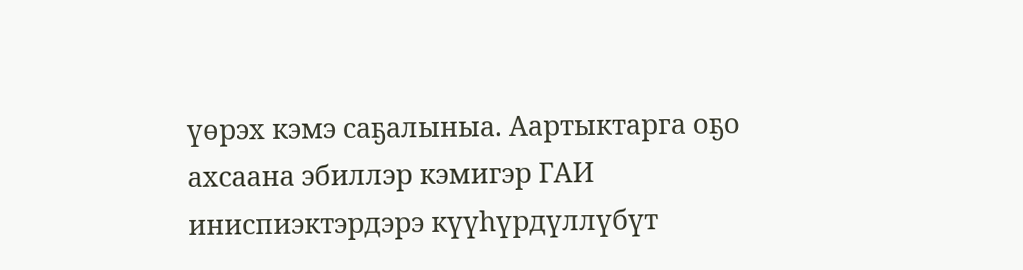үөрэх кэмэ саҕалыныа. Аартыктарга оҕо ахсаана эбиллэр кэмигэр ГАИ иниспиэктэрдэрэ күүһүрдүллүбүт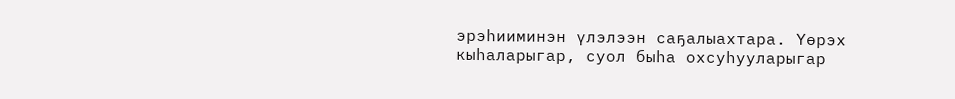эрэһииминэн үлэлээн саҕалыахтара. Үөрэх кыһаларыгар, суол быһа охсуһууларыгар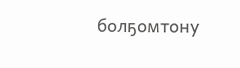болҕомтону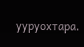ууруохтара.